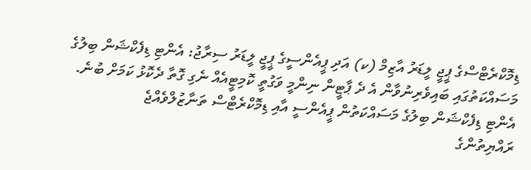ޑިމޮކްރެޓްސްގެ ޕީޖީ ލީޑަރު އާޒިމް (ކ) އަދި ޕީއެންސީގެ ޕީޖީ ލީޑަރު ސިރާޖު: އެންޓި ޑިފެކްޝަން ބިލުގެ މަސައްކަތުގައި ބައިވެރިނުވާން އެ ދެ ޕާޓީން ނިންމީ ވަގުތީ ކޮމިޓީއެއް ނެގި ގޮތާ ދެކޮޅު ކަމަށް ބުނެ.
އެންޓި ޑިފެކްޝަން ބިލުގެ މަސައްކަތުން ޕީއެންސީ އާއި ޑިމޮކްރެޓްސް ތަނާޒުލްވެއްޖެ
ރައްޔިތުންގެ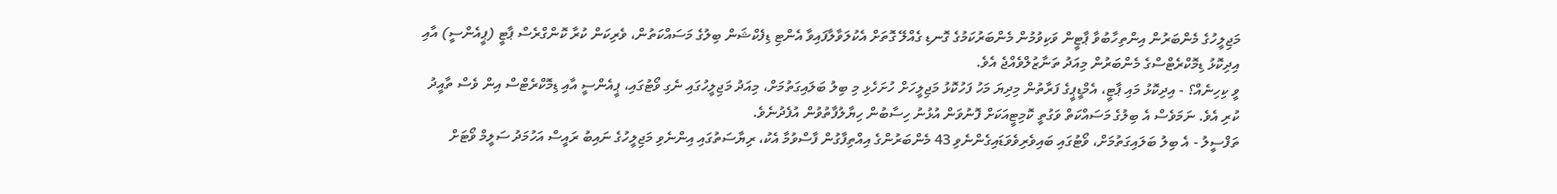މަޖިލީހުގެ މެންބަރުން އިންތިހާބުވާ ޕާޓީން ވަކިވުމުން މެންބަރުކަމުގެ ގޮނޑި ގެއްލޭ ގޮތަށް އެކުލަވާލާފައިވާ އެންޓި ޑިފެކްޝަން ބިލުގެ މަސައްކަތުން، ވެރިކަން ކުރާ ކޮންގްރެސް ޕާޓީ (ޕީއެންސީ) އާއި އިދިކޮޅު ޑިމޮކްރެޓްސްގެ މެންބަރުން މިއަދު ތަނާޒުލްވެއްޖެ އެވެ.
ވީ ކިހިނެއް؟ - އިދިކޮޅު މައި ޕާޓީ، އެމްޑީޕީގެ ފަރާތުން މިދިޔަ މަހު ފަހުކޮޅު މަޖިލީހަށް ހުށަހެޅި މި ބިލު ބަލައިގަތުމަށް، މިއަދު މަޖިލީހުގައި ނެގި ވޯޓުގައި، ޕީއެންސީ އާއި ޑިމޮކްރެޓްސް އިން ވެސް ތާއީދު ކުރި އެވެ. ނަމަވެސް އެ ބިލުގެ މަސައްކަތް ވަގުތީ ކޮމިޓީއަކަށް ފޮނުވަން އުޅުނު ހިސާބުން ހިޔާލުފާތުވުން އުފެދުނެވެ.
ތަފްސީލު - އެ ބިލު ބަލައިގަތުމަށް، ވޯޓުގައި ބައިވެރިވެވަޑައިގެންނެވި 43 މެންބަރުންގެ އިއްތިފާގުން ފާސްވުމާ އެކު، ރިޔާސަތުގައި އިންނެވި މަޖިލީހުގެ ނައިބު ރައީސް އަހުމަދު ސަލީމް ވޯޓަށް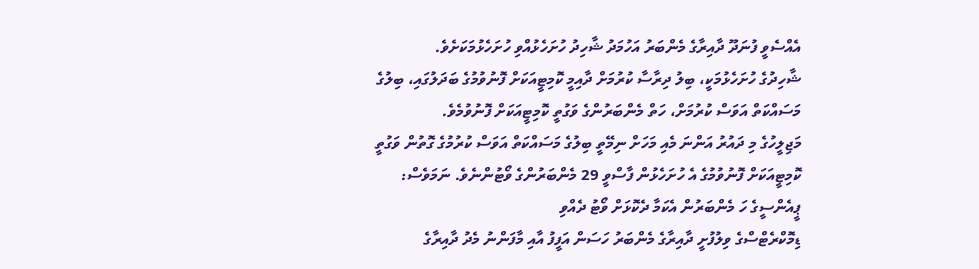އެއްސެވީ ފުނަދޫ ދާއިރާގެ މެންބަރު އަހުމަދު ޝާހިދު ހުށަހެޅުއްވި ހުށަހެޅުމަކަށެވެ.
ޝާހިދުގެ ހުށަހެޅުމަކީ، ބިލު ދިރާސާ ކުރުމަށް ދާއިމީ ކޮމިޓީއަކަށް ފޮނުވުމުގެ ބަދަލުގައި، ބިލުގެ މަސައްކަތް އަވަސް ކުރުމަށް، ހަތް މެންބަރުންގެ ވަގުތީ ކޮމިޓީއަކަށް ފޮނުވުމެވެ.
މަޖިލީހުގެ މި ދައުރު އަންނަ މެއި މަހަށް ނިމޭތީ ބިލުގެ މަސައްކަތް އަވަސް ކުރުމުގެ ގޮތުން ވަގުތީ ކޮމިޓީއަކަށް ފޮނުވުމުގެ އެ ހުށަހެޅުން ފާސްވީ 29 މެންބަރުންގެ ވޯޓުންނެވެ. ނަމަވެސް:
ޕީއެންސީގެ ހަ މެންބަރުން އެކަމާ ދެކޮޅަށް ވޯޓު ދެއްވި
ޑިމޮކްރެޓްސްގެ ވިލުފުށީ ދާއިރާގެ މެންބަރު ހަސަން އަފީފު އާއި މާފަންނު މެދު ދާއިރާގެ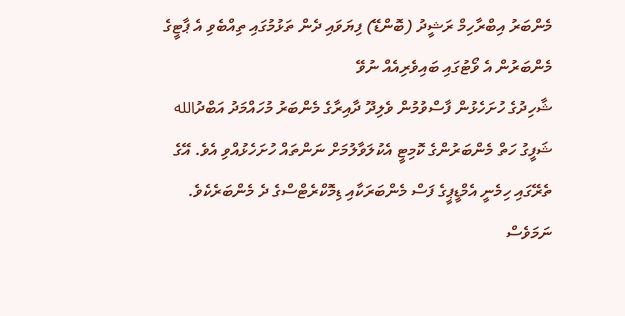މެންބަރު އިބްރާހިމް ރަޝީދު (ބޮންޑޭ) ފިޔަވައި ދެން ތަޅުމުގައި ތިއްބެވި އެ ޕާޓީގެ މެންބަރުން އެ ވޯޓުގައި ބައިވެރިއެއް ނުވޭ
ޝާހިދުގެ ހުށަހެޅުން ފާސްވުމުން ވެލިދޫ ދާއިރާގެ މެންބަރު މުހައްމަދު އަބްދުالله ޝަފީގު ހަތް މެންބަރުންގެ ކޮމިޓީ އެކުލަވާލުމަށް ނަންތައް ހުށަހެޅުއްވި އެވެ. އޭގެ ތެރޭގައި ހިމެނީ އެމްޑީޕީގެ ފަސް މެންބަރަކާއި ޑިމޮކްރެޓްސްގެ ދެ މެންބަރެކެވެ. ނަމަވެސް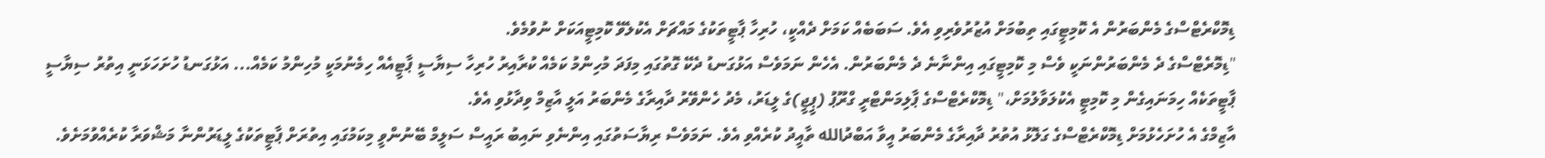ޑިމޮކްރެޓްސްގެ މެންބަރުން އެ ކޮމިޓީގައި ތިބުމަށް އުޒުރުވެރިވި އެވެ. ސަބަބެއް ކަމަށް ދެއްކީ، ހުރިހާ ޕާޓީތަކުގެ މައްޗަށް އެކުލެވޭ ކޮމިޓީއަކަށް ނުވުމެވެ.
"ޑިމޮރެޓްސްގެ ދެ މެންބަރުންނަކީ ވެސް މި ކޮމިޓީގައި އިންނާނެ ދެ މެންބަރުން. އެހެން ނަމަވެސް އަޅުގަނޑު ދެކޭ ގޮތުގައި މިފަދަ މުހިންމު ކަމެއް ކުރާއިރު ހުރިހާ ސިޔާސީ ޕާޓީއެއް ހިމެނުމަކީ މުހިންމު ކަމެއް... އަޅުގަނޑު ހުށަހަޅަނީ އިތުރު ސިޔާސީ ޕާޓީތަކެއް ހިމަނައިގެން މި ކޮމިޓީ އެކުލަވާލުމަށް،" ޑިމޮކްރެޓްސްގެ ޕާލިމަންޓްރީ ގްރޫޕު (ޕީޖީ)ގެ ލީޑަރު، މެދު ހެންވޭރު ދާއިރާގެ މެންބަރު އަލީ އާޒިމް ވިދާޅުވި އެވެ.
އާޒިމްގެ އެ ހުށަހެޅުމަށް ޑިމޮކްރެޓްސްގެ ގަލޮޅު އުތުރު ދާއިރާގެ މެންބަރު އީވާ އަބްދުالله ތާއީދު ކުރެއްވި އެވެ. ނަމަވެސް ރިޔާސަތުގައި އިންނެވި ނައިބު ރައީސް ސަލީމް ބޭނުންވީ މިކަމުގައި އިތުރަށް ޕާޓީތަކުގެ ލީޑަރުންނާ މަޝްވަރާ ކުރެއްވުމަށެވެ.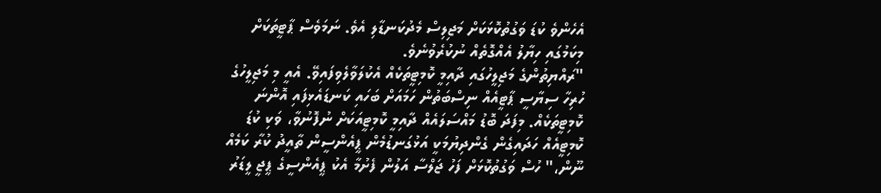އެހެންވެ ކުޑަ ވަގުތުކޮޅަކަށް މަޖިލިސް މެދުކަނޑާލި އެވެ. ނަމަވެސް ޕާޓީތަކަށް މިކަމުގައި ހިޔާލު އެއްގޮތެއް ނުކުރެވުނެވެ.
"ރައްޔިތުންގެ މަޖިލީހުގައި ދާއިމީ ކޮމިޓީތަކެއް އެކުލަވާލެވިފައިވޭ. އެއީ މި މަޖިލީހުގެ ހުރިހާ ސިޔާސީ ޕާޓީއެއް ނިސްބަތުން ހަމައަށް ބަހައި ކަނޑައެޅިފައި އޮންނަ ކޮމިޓީތަކެއް. މިފަދަ ބޮޑު މައްސަލައެއް ދާއިމީ ކޮމިޓީއަކަށް ނުފޮނުވާ، ވަކި ކުޑަ ކޮމިޓީއެއް ހަދައިގެން ގެންދިޔުމަކީ އަޅުގަނޑުމެން ޕީއެންސީން ތާއީދު ކުރާ ކަމެއް ނޫން،" ހުސް ވަގުތުކޮޅަށް ފަހު ޖަލްސާ އަލުން ފެށުމާ އެކު ޕީއެންސީގެ ޕީޖީ ލީޑަރު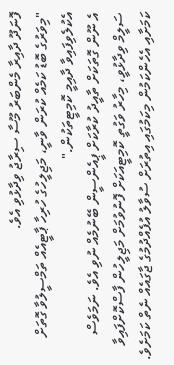ފޮނަދޫ ދާއިރާ މެންބަރު މޫސާ ސިރާޖު ވިދާޅުވި އެވެ.
"މިވަރުގެ ބޮޑު ކަމެއް ކުރަން ވާނީ، މަޖިލީހުގެ ހުރިހާ ޕާޓީއެއް ތަމްސީލުވާ ގޮތަށް އެކުލެވިފައިވާ ދާއިމީ ކޮމިޓީތަކުން."
އެ ނޫން ގޮތަކަށް ތާއީދު ކުރާކަށް ޕީއެންސީން ބޭނުމެއް ނުވި އެވެ. ނަމަވެސް ސަލީމް ވިދާޅުވީ، މިހާރު ވަގުތީ ކޮމިޓީއަކަށް ފޮނުވުމަށް މަޖިލީހުން ފާސްކޮށްފައިވާ ކަމަށާއި އެހެންކަމުން މިކަމުގައި އިތުރަށް ސުވާލު އުފެއްދުމުގެ ޖާގައެއް ނެތް ކަމަށެވެ.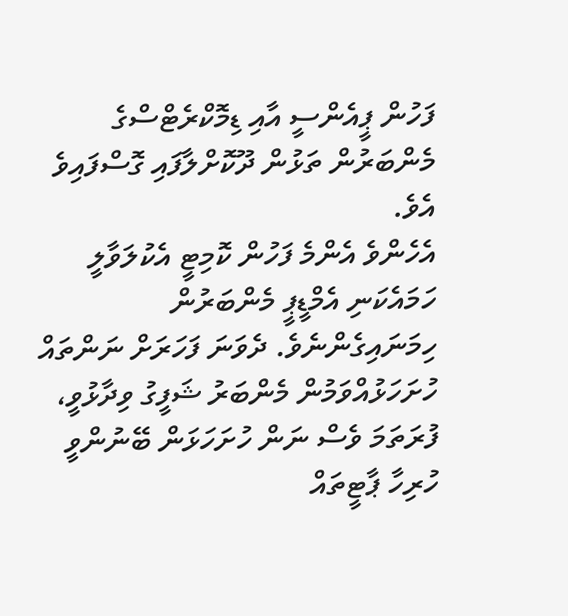ފަހުން ޕީއެންސީ އާއި ޑިމޮކްރެޓްސްގެ މެންބަރުން ތަޅުން ދޫކޮށްލާފައި ގޮސްފައިވެ އެވެ.
އެހެންވެ އެންމެ ފަހުން ކޮމިޓީ އެކުލަވާލީ ހަމައެކަނި އެމްޑީޕީ މެންބަރުން ހިމަނައިގެންނެވެ. ދެވަނަ ފަހަރަށް ނަންތައް ހުށަހަޅުއްވަމުން މެންބަރު ޝަފީގު ވިދާޅުވީ، ފުރަތަމަ ވެސް ނަން ހުށަހަޅަން ބޭނުންވީ ހުރިހާ ޕާޓީތައް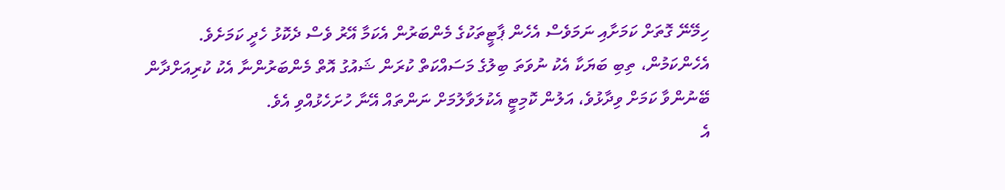ހިމޭނޭ ގޮތަށް ކަމަށާއި ނަމަވެސް އެހެން ޕާޓީތަކުގެ މެންބަރުން އެކަމާ އޭރު ވެސް ދެކޮޅު ހެދީ ކަމަށެވެ.
އެހެންކަމުން، ތިބި ބަޔަކާ އެކު ނުވަތަ ބިލުގެ މަސައްކަތް ކުރަން ޝައުގު އޮތް މެންބަރުންނާ އެކު ކުރިއަށްދާން ބޭނުންވާ ކަމަށް ވިދާޅުވެ، އަލުން ކޮމިޓީ އެކުލަވާލުމަށް ނަންތައް އޭނާ ހުށަހެޅުއްވި އެވެ.
އެ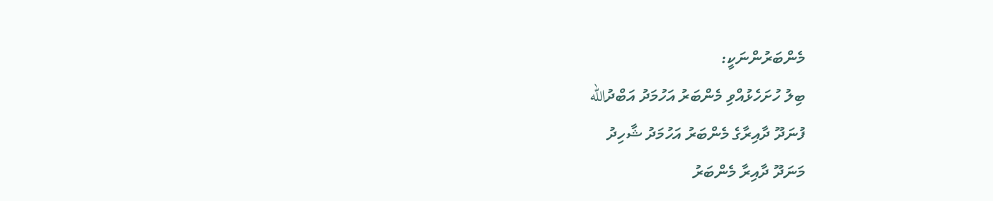މެންބަރުންނަކީ:
ބިލު ހުށަހެޅުއްވި މެންބަރު އަހުމަދު އަބްދުالله
ފުނަދޫ ދާއިރާގެ މެންބަރު އަހުމަދު ޝާހިދު
މަނަދޫ ދާއިރާ މެންބަރު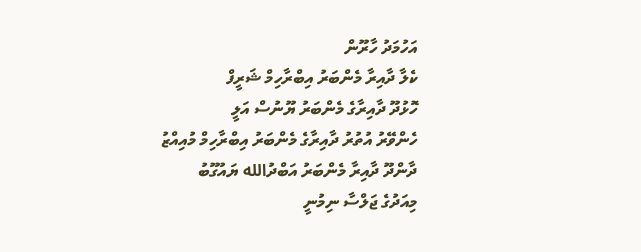އަހުމަދު ހާރޫން
ކެލާ ދާއިރާ މެންބަރު އިބްރާހިމް ޝަރީފް
ހޮޅުދޫ ދާއިރާގެ މެންބަރު ޔޫނުސް އަލީ
ހެންވޭރު އުތުރު ދާއިރާގެ މެންބަރު އިބްރާހިމް މުއިއްޒު
ދާންދޫ ދާއިރާ މެންބަރު އަބްދުالله ޔައުގޫބު
މިއަދުގެ ޖަލްސާ ނިމުނީ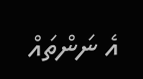އެ ނަންތައް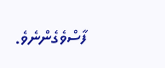ފާސްވެގެންނެވެ.